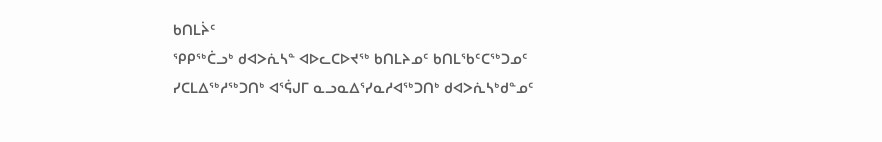ᑲᑎᒪᔩᑦ
ᕿᑭᖅᑖᓗᒃ ᑯᐊᐳᕇᓴᓐ ᐊᐅᓚᑕᐅᔪᖅ ᑲᑎᒪᔨᓄᑦ ᑲᑎᒪᖃᑦᑕᖅᑐᓄᑦ ᓯᑕᒪᐃᖅᓱᖅᑐᑎᒃ ᐊᕐᕌᒍᒥ ᓇᓗᓇᐃᕐᓯᓇᓱᐊᖅᑐᑎᒃ ᑯᐊᐳᕇᓴᒃᑯᓐᓄᑦ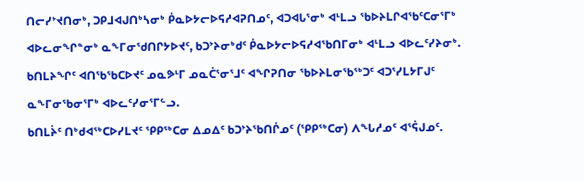ᑎᓕᓯᔾᔪᑎᓂᒃ, ᑐᑭᒧᐊᒍᑎᒃᓴᓂᒃ ᑮᓇᐅᔭᓕᐅᕋᓱᐊᕈᑎᓄᑦ, ᐊᑐᐊᒐᕐᓂᒃ ᐊᒻᒪᓗ ᖃᐅᔨᒪᒋᐊᖃᑦᑕᓂᕐᒥᒃ ᐊᐅᓚᓂᖏᓐᓂᒃ ᓇᖕᒥᓂᖁᑎᒋᔭᐅᔪᑦ, ᑲᑐᔾᔨᓂᒃᑯᑦ ᑮᓇᐅᔭᓕᐅᕋᓱᐊᖃᑎᒥᓂᒃ ᐊᒻᒪᓗ ᐊᐅᓚᑦᓯᔨᓂᒃ. ᑲᑎᒪᔨᖏᑦ ᐊᑎᖃᖃᑕᐅᔪᑦ ᓄᓇᕗᒻᒥ ᓄᓇᑖᕐᓂᕐᒧᑦ ᐊᖏᕈᑎᓂ ᖃᐅᔨᒪᓂᖃᖅᑐᑦ ᐊᑐᕐᓯᒪᔭᒥᒍᑦ ᓇᖕᒥᓂᖃᓂᕐᒥᒃ ᐊᐅᓚᑦᓯᓂᕐᒥᓪᓗ.
ᑲᑎᒪᔩᑦ ᑎᒃᑯᐊᖅᑕᐅᓯᒪᔪᑦ ᕿᑭᖅᑕᓂ ᐃᓄᐃᑦ ᑲᑐᔾᔨᖃᑎᒌᓄᑦ (ᕿᑭᖅᑕᓂ) ᐱᖓᓱᓄᑦ ᐊᕐᕌᒍᓄᑦ.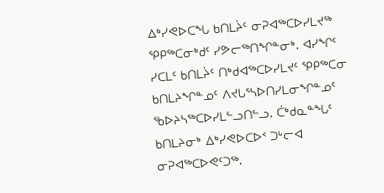ᐃᒃᓯᕙᐅᑕᖓ ᑲᑎᒪᔩᑦ ᓂᕈᐊᖅᑕᐅᓯᒪᔪᖅ ᕿᑭᖅᑕᓂᒃᑯᑦ ᓯᕗᓕᖅᑎᖏᓐᓂᒃ. ᐊᓯᖏᑦ ᓯᑕᒪᑦ ᑲᑎᒪᔩᑦ ᑎᒃᑯᐊᖅᑕᐅᓯᒪᔪᑦ ᕿᑭᖅᑕᓂ ᑲᑎᒪᔨᖏᓐᓄᑦ ᐱᔪᒐᕐᓴᐅᑎᓯᒪᓂᖏᓐᓄᑦ ᖃᐅᔨᓴᖅᑕᐅᓯᒪᓪᓗᑎᓪᓗ. ᑖᒃᑯᓇᓐᖓᑦ ᑲᑎᒪᔨᓂᒃ ᐃᒃᓯᕙᐅᑕᐅᑉ ᑐᒡᓕᐊ ᓂᕈᐊᖅᑕᐅᕙᑦᑐᖅ.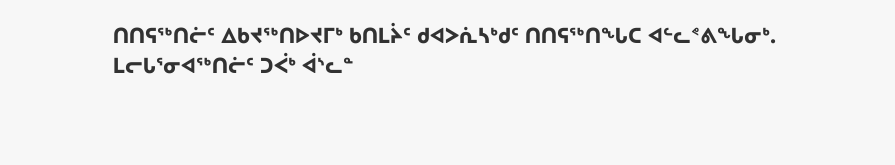ᑎᑎᕋᖅᑎᓖᑦ ᐃᑲᔪᖅᑎᐅᔪᒥᒃ ᑲᑎᒪᔩᑦ ᑯᐊᐳᕇᓴᒃᑯᑦ ᑎᑎᕋᖅᑎᖓᑕ ᐊᓪᓚᕝᕕᖓᓂᒃ.
ᒪᓕᒐᕐᓂᐊᖅᑎᓖᑦ ᑐᐹᒃ ᐋᔅᓚᓐ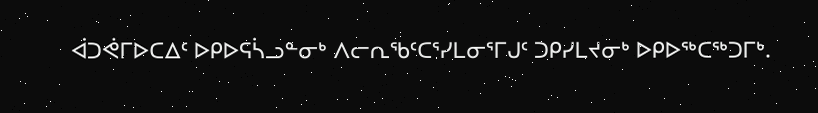ᐋᑐᕚᒥᐅᑕᐃᑦ ᐅᑭᐅᕋᓵᓗᓐᓂᒃ ᐱᓕᕆᖃᑦᑕᕐᓯᒪᓂᕐᒥᒍᑦ ᑐᑭᓯᒪᔪᓂᒃ ᐅᑭᐅᖅᑕᖅᑐᒥᒃ.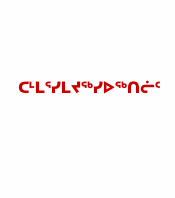ᑕᒻᒪᕐᓯᒪᔪᖅᓯᐅᖅᑎᓖᑦ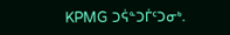KPMG ᑐᕌᓐᑐᒦᑦᑐᓂᒃ.